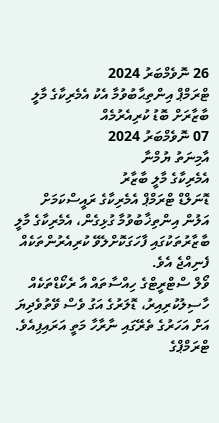26 ނޮވެމްބަރު 2024
ޓްރަމްޕް އިންތިޙާބުވުމާ އެކު އެމެރިކާގެ މާލީ ބާޒާރަށް ބޮޑު ކުރިއެރުމެއް
07 ނޮވެމްބަރު 2024
އާމިނަތު ޔުމްނާ
އެމެރިކާގެ މާލީ ބާޒާރު
ޑޮނަލްޑް ޓްރަމްޕް އެމެރިކާގެ ރައީސްކަމަށް އަލުން އިންތިޚާބުވުމާ ގުޅިގެން، އެމެރިކާގެ މާލީ ބާޒާރުތަކުގައި ފާހަގަކޮށްލެވޭ ކުރިއެރުންތަކެއް ފެނިއްޖެ އެވެ.
ވޯލް ސްޓްރީޓްގެ ހިއްސާތައް އާ ރެކޯޑްތަކެއް ހާސިލުކުރިއިރު، ޑޮލަރުގެ އަގު ވެސް ވޭތުވެދިޔަ އަށް އަހަރުގެ ތެރޭގައި ނާރާހާ މަތީ އަރައިފިއެވެ.
ޓްރަމްޕްގެ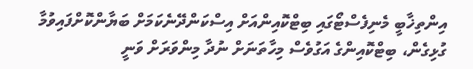އިންތިޚާބީ މެނިފެސްޓޯގައި ބިޓްކޮއިންއަށް އިސްކަންދޭނެކަމަށް ބަޔާންކޮށްފައިވުމާ ގުޅިގެން، ބިޓްކޮއިންގެ އަގުވެސް މިހާތަނަށް ނުދާ މިންވަރަށް ވަނީ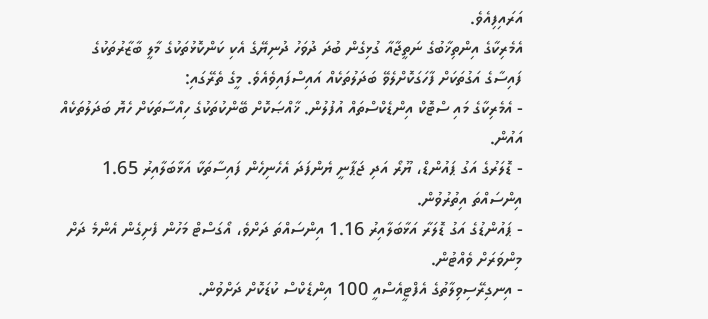އަރައިފިއެވެ.
އެމެރިކާގެ އިންތިޚާބުގެ ނަތީޖާއާ ގުޅިގެން ބުދަ ދުވަހު ދުނިޔޭގެ އެކި ކަންކޮޅުތަކުގެ މާލީ ބާޒާރުތަކުގެ ފައިސާގެ އަގުތަކަށް ފާހަގަކޮށްލެވޭ ބަދަލުތަކެއް އައިސްފައިވެއެވެ. މީގެ ތެރޭގައި:
- އެމެރިކާގެ މައި ސްޓޮކް އިންޑެކްސްތައް އުފުލުން. ޚާއްޞަކޮށް ބޭންކުތަކުގެ ހިއްސާތަކަށް ހެޔޮ ބަދަލުތަކެއް އައުން.
- ޑޮލަރުގެ އަގު ޕައުންޑް، ޔޫރޯ އަދި ޖަޕާނީ ޔެންފަދަ އެހެނިހެން ފައިސާތަކާ އަޅާބަލާއިރު 1.65 އިންސައްތަ އިތުރުވުން.
- ޕައުންޑުގެ އަގު ޑޮލަރާ އަޅާބަލާއިރު 1.16 އިންސައްތަ ދަށްވެ، އޯގަސްޓް މަހުން ފެށިގެން އެންމެ ދަށް މިންވަރަށް ވެއްޓުން.
- އިނގިރޭސިވިލާތުގެ އެފްޓީއެސްއީ 100 އިންޑެކްސް ކުޑަކޮށް ދަށްވުން.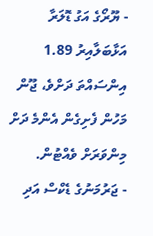- ޔޫރޯގެ އަގު ޑޮލަރާ އަޅާބަލާއިރު 1.89 އިންސައްތަ ދަށްވެ، ޖޫން މަހުން ފެށިގެން އެންމެ ދަށް މިންވަރަށް ވެއްޓުން.
- ޖަރުމަނުގެ ޑެކްސް އަދި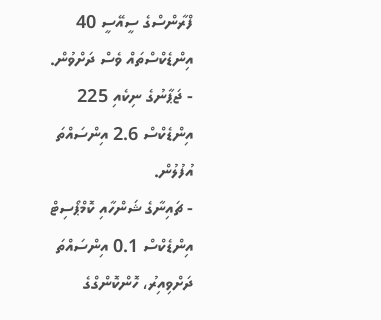ފްރާންސްގެ ސީއޭސީ 40 އިންޑެކްސްތައް ވެސް ދަށްވުން.
- ޖަޕާނުގެ ނިކެއި 225 އިންޑެކްސް 2.6 އިންސައްތަ އުފުލުން.
- ޗައިނާގެ ޝަންހާއި ކޮމްޕޯސިޓް އިންޑެކްސް 0.1 އިންސައްތަ ދަށްވިއިރު، ހޮންކޮންގްގެ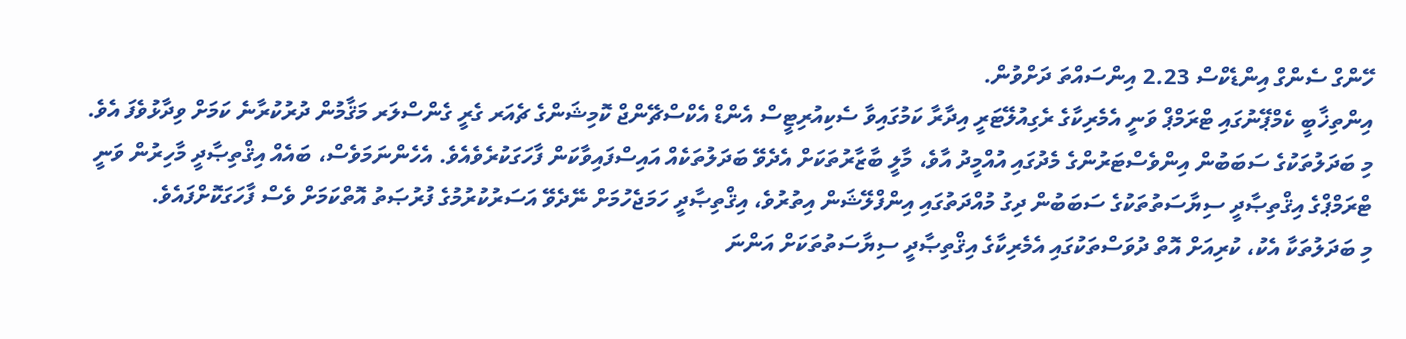ހޭންގް ސެންގް އިންޑެކްސް 2.23 އިންސައްތަ ދަށްވުން.
އިންތިޚާބީ ކެމްޕޭނުގައި ޓްރަމްޕް ވަނީ އެމެރިކާގެ ރެގިއުލޭޓަރީ އިދާރާ ކަމުގައިވާ ސެކިއުރިޓީސް އެންޑް އެކްސްޗޭންޖް ކޮމިޝަންގެ ޗެއަރ ގެރީ ގެންސްލަރ މަޤާމުން ދުރުކުރާނެ ކަމަށް ވިދާޅުވެފަ އެވެ.
މި ބަދަލުތަކުގެ ސަބަބުން އިންވެސްޓަރުންގެ މެދުގައި އުއްމީދު އާވެ، މާލީ ބާޒާރުތަކަށް އެދެވޭ ބަދަލުތަކެއް އައިސްފައިވާކަން ފާހަގަކުރެވެއެވެ. އެހެންނަމަވެސް، ބައެއް އިޤްތިޞާދީ މާހިރުން ވަނީ ޓްރަމްޕްގެ އިޤްތިޞާދީ ސިޔާސަތުތަކުގެ ސަބަބުން ދިގު މުއްދަތުގައި އިންފްލޭޝަން އިތުރުވެ، އިޤްތިޞާދީ ހަމަޖެހުމަށް ނޭދެވޭ އަސަރުކުރުމުގެ ފުރުޞަތު އޮތްކަމަށް ވެސް ފާހަގަކޮށްފައެވެ.
މި ބަދަލުތަކާ އެކު، ކުރިއަށް އޮތް ދުވަސްތަކުގައި އެމެރިކާގެ އިޤްތިޞާދީ ސިޔާސަތުތަކަށް އަންނަ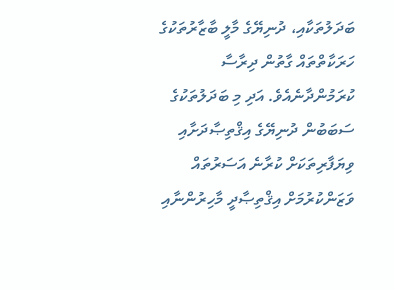ބަދަލުތަކާއި، ދުނިޔޭގެ މާލީ ބާޒާރުތަކުގެ ހަރަކާތްތައް ގާތުން ދިރާސާ ކުރަމުންދާނެއެވެ. އަދި މި ބަދަލުތަކުގެ ސަބަބުން ދުނިޔޭގެ އިޤްތިޞާދަށާއި ވިޔަފާރިތަކަށް ކުރާނެ އަސަރުތައް ވަޒަންކުރުމަށް އިޤްތިޞާދީ މާހިރުންނާއި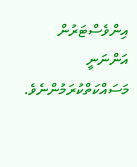އިންވެސްޓަރުން އަންނަނީ މަސައްކަތްކުރަމުންނެވެ.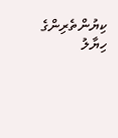ކިޔުންތެރިންގެ ހިޔާލު